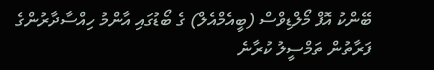ބޭންކު އޮފް މޯލްޑިވްސް (ބީއެމްއެލް) ގެ ބޯޑުގައި އާންމު ހިއްސާދާރުންގެ ފަރާތުން ތަމްސީލު ކުރާނެ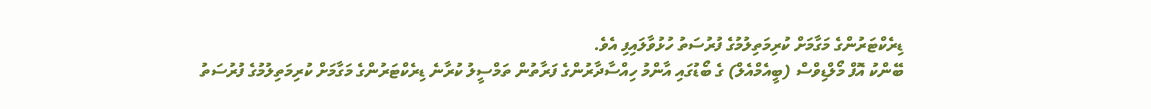ޑިރެކްޓަރުންގެ މަގާމަށް ކުރިމަތިލުމުގެ ފުރުސަތު ހުޅުވާލައިފި އެވެ.
ބޭންކު އޮފް މޯލްޑިވްސް (ބީއެމްއެލް) ގެ ބޯޑުގައި އާންމު ހިއްސާދާރުންގެ ފަރާތުން ތަމްސީލު ކުރާނެ ޑިރެކްޓަރުންގެ މަގާމަށް ކުރިމަތިލުމުގެ ފުރުސަތު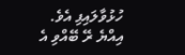ހުޅުވާލައިފި އެވެ.
އިއްޔެ ރޭ ބޭއްވި އެ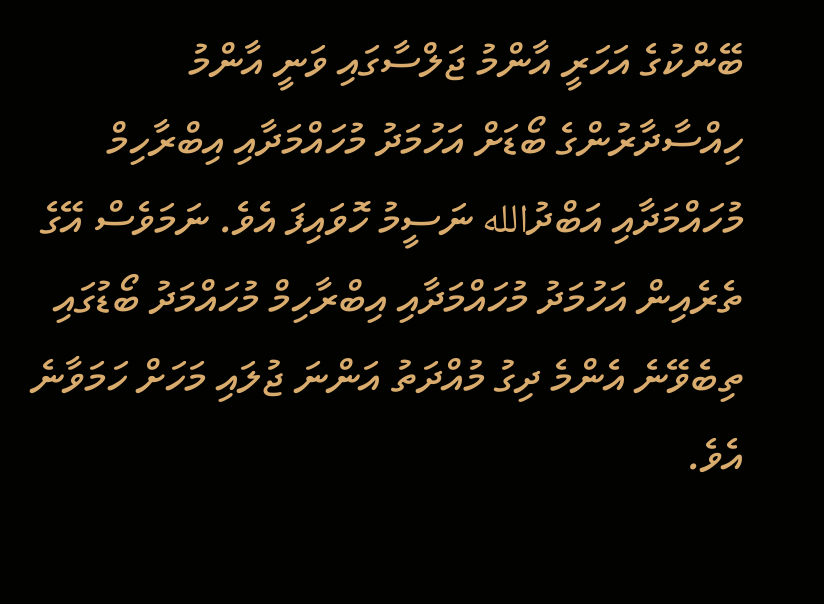ބޭންކުގެ އަހަރީ އާންމު ޖަލްސާގައި ވަނީ އާންމު ހިއްސާދާރުންގެ ބޯޑަށް އަހުމަދު މުހައްމަދާއި އިބްރާހިމް މުހައްމަދާއި އަބްދުالله ނަސީމު ހޮވައިފަ އެވެ. ނަމަވެސް އޭގެ ތެރެއިން އަހުމަދު މުހައްމަދާއި އިބްރާހިމް މުހައްމަދު ބޯޑުގައި ތިބެވޭނެ އެންމެ ދިގު މުއްދަތު އަންނަ ޖުލައި މަހަށް ހަމަވާނެ އެވެ.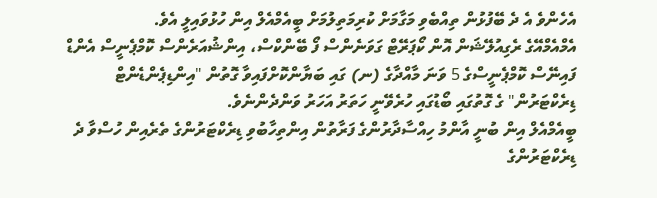އެހެންވެ އެ ދެ ބޭފުޅުން ތިއްބެވި މަގާމަށް ކުރިމަތިލުމަށް ބީއެމްއެލް އިން ހުޅުވައިލީ އެވެ.
އެމްއެމްއޭގެ ރެގިއުލޭޝަން އޮން ކޯޕަރޭޓް ގަވަނެންސް ފޯ ބޭންކްސް، އިންޝުއަރެންސް ކޮމްޕެނީސް އެންޑް ފައިނޭސް ކޮމްޕެނީސްގެ 5 ވަނަ މާއްދާގެ (ނ) ގައި ބަޔާންކޮށްފައިވާ ގޮތުން "އިންޑިޕެންޑެންޓް ޑިރެކްޓަރުން" ގެ ގޮތުގައި ބޯޑުގައި ހުރެވޭނީ ހަތަރު އަހަރު ވަންދެންނެވެ.
ބީއެމްއެލް އިން ބުނީ އާންމު ހިއްސާދާރުންގެ ފަރާތުން އިންތިހާބުވި ޑިރެކްޓަރުންގެ ތެރެއިން ހުސްވާ ދެ ޑިރެކްޓަރުންގެ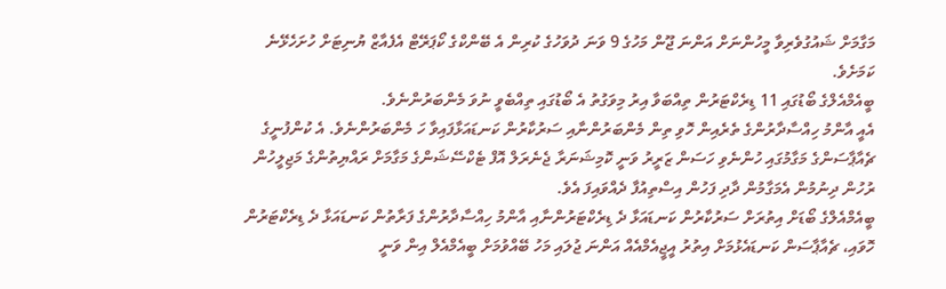މަގާމަށް ޝައުގުވެރިވާ މީހުންނަށް އަންނަ ޖޫން މަހުގެ 9 ވަނަ ދުވަހުގެ ކުރިން އެ ބޭންކްގެ ކޯޕަރޭޓް އެފެއާޒް ޔުނިޓަށް ހުށަހެޅޭނެ ކަމަށެވެ.
ބީއެމްއެލްގެ ބޯޑުގައި 11 ޑިރެކްޓަރުން ތިއްބަވާ އިރު މިވަގުތު އެ ބޯޑުގައި ތިއްބެވީ ނުވަ މެންބަރުންނެވެ.
އެއީ އާންމު ހިއްސާދާރުންގެ ތެރެއިން ހޮވި ތިން މެންބަރުންނާއި ސަރުކާރުން ކަނޑައަޅާފައިވާ ހަ މެންބަރުންނެވެ. އެ ކުންފުނީގެ ޗެއާޕާސަންގެ މަގާމުގައި ހުންނެވި ހަސަން ޒަރީރު ވަނީ ކޮމިޝަނަރާ ޖެނެރަލް އޮފް ޓެކްސޭޝަންގެ މަގާމަށް ރައްޔިތުންގެ މަޖިލީހުން ރުހުން ދިނުމުން އެމަގާމުން ދާދި ފަހުން އިސްތިއުފާ ދެއްވައިފަ އެވެ.
ބީއެމްއެލްގެ ބޯޑަށް އިތުރަށް ސަރުކާރުން ކަނޑައަޅާ ދެ ޑިރެކްޓަރުންނާއި އާންމު ހިއްސާދާރުންގެ ފަރާތުން ކަނޑައަޅާ ދެ ޑިރެކްޓަރުން ހޮވައި، ޗެއާޕާސަން ކަނޑައެޅުމަށް އިތުރު އީޖީއެމްއެއް އަންނަ ޖުލައި މަހު ބޭއްވުމަށް ބީއެމްއެލް އިން ވަނީ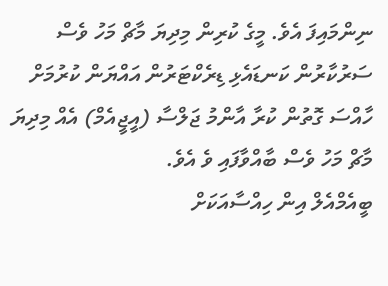ނިންމައިފަ އެވެ. މީގެ ކުރިން މިދިޔަ މާޗް މަހު ވެސް ސަރުކާރުން ކަނޑައެޅި ޑިރެކްޓަރުން އައްޔަން ކުރުމަށް ހާއްސަ ގޮތުން ކުރާ އާންމު ޖަލްސާ (އީޖީއެމް) އެއް މިދިޔަ މާޗް މަހު ވެސް ބާއްވާފައި ވެ އެވެ.
ބީއެމްއެލް އިން ހިއްސާއަކަށް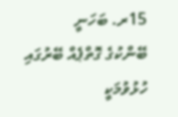15ރ. ބަހަނީ
ބޭންކުގެ ގޮތްޕެއް ބޭރުގައި ހުޅުވުމަކީ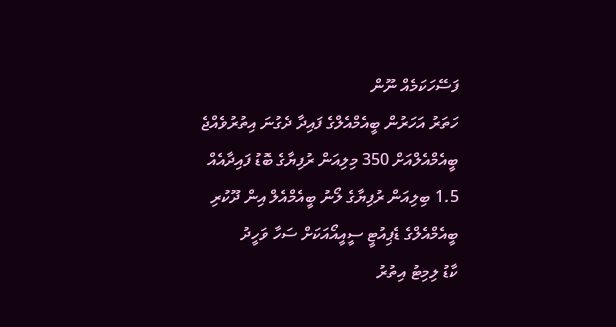ފަސޭހަކަމެއް ނޫން
ހަތަރު އަހަރުން ބީއެމްއެލްގެ ފައިދާ ދެގުނަ އިތުރުވެއްޖެ
ބީއެމްއެލްއަށް 350 މިލިއަން ރުފިޔާގެ ބޮޑު ފައިދާއެއް
1.5 ބިލިއަން ރުފިޔާގެ ލޯނު ބީއެމްއެލް އިން ދޫކުރި
ބީއެމްއެލްގެ ޑެޕިއުޓީ ސީއީއޯއަކަށް ސަހާ ވަހީދު
ކާޑު ލިމިޓު އިތުރު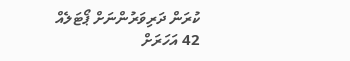ކުރަން ދަރިވަރުންނަށް ޕޯޓަލެއް
42 އަހަރަށް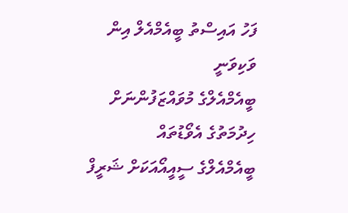ފަހު އައިސްތު ބީއެމްއެލް އިން ވަކިވަނީ
ބީއެމްއެލްގެ މުވައްޒަފުންނަށް ހިދުމަތުގެ އެވޯޑުތައް
ބީއެމްއެލްގެ ސީއީއޯއަކަށް ޝަރީފް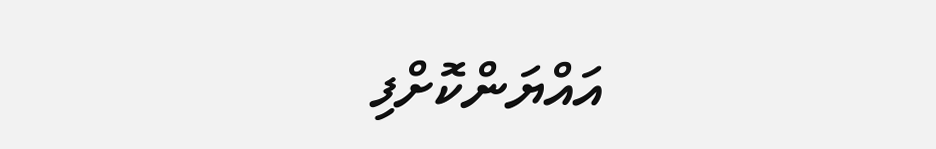އައްޔަންކޮށްފި